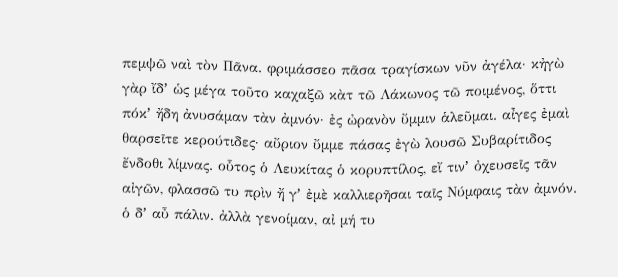πεμψῶ ναὶ τὸν Πᾶνα. φριμάσσεο πᾶσα τραγίσκων νῦν ἀγέλα· κἠγὼ γὰρ ἴδʼ ὡς μέγα τοῦτο καχαξῶ κὰτ τῶ Λάκωνος τῶ ποιμένος, ὅττι πόκʼ ἤδη ἀνυσάμαν τὰν ἀμνόν· ἐς ὠρανὸν ὔμμιν ἁλεῦμαι. αἶγες ἐμαὶ θαρσεῖτε κερούτιδες· αὔριον ὔμμε πάσας ἐγὼ λουσῶ Συβαρίτιδος ἔνδοθι λίμνας. οὗτος ὁ Λευκίτας ὁ κορυπτίλος, εἴ τινʼ ὀχευσεῖς τᾶν αἰγῶν, φλασσῶ τυ πρὶν ἤ γʼ ἐμὲ καλλιερῆσαι ταῖς Νύμφαις τὰν ἀμνόν. ὁ δʼ αὖ πάλιν. ἀλλὰ γενοίμαν, αἰ μή τυ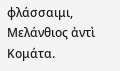φλάσσαιμι, Μελάνθιος ἀντὶ Κομάτα.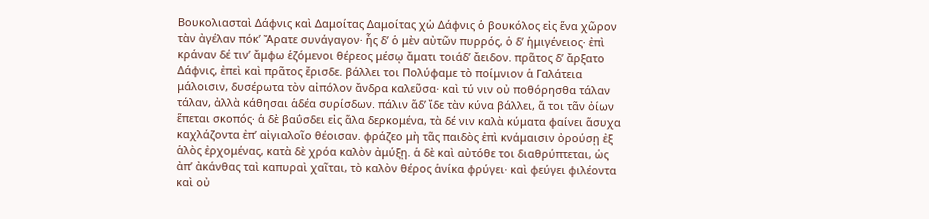Βουκολιασταὶ Δάφνις καὶ Δαμοίτας Δαμοίτας χὡ Δάφνις ὁ βουκόλος εἰς ἕνα χῶρον τὰν ἀγέλαν πόκʼ Ἄρατε συνάγαγον· ἦς δʼ ὁ μὲν αὐτῶν πυρρός, ὁ δʼ ἡμιγένειος· ἐπὶ κράναν δέ τινʼ ἄμφω ἑζόμενοι θέρεος μέσῳ ἄματι τοιάδʼ ἄειδον. πρᾶτος δʼ ἄρξατο Δάφνις, ἐπεὶ καὶ πρᾶτος ἔρισδε. βάλλει τοι Πολύφαμε τὸ ποίμνιον ἁ Γαλάτεια μάλοισιν, δυσέρωτα τὸν αἰπόλον ἄνδρα καλεῦσα· καὶ τύ νιν οὐ ποθόρησθα τάλαν τάλαν, ἀλλὰ κάθησαι ἁδέα συρίσδων. πάλιν ἅδʼ ἴδε τὰν κύνα βάλλει, ἅ τοι τᾶν ὀίων ἕπεται σκοπός· ἁ δὲ βαΰσδει εἰς ἅλα δερκομένα, τὰ δέ νιν καλὰ κύματα φαίνει ἅσυχα καχλάζοντα ἐπʼ αἰγιαλοῖο θέοισαν. φράζεο μὴ τᾶς παιδὸς ἐπὶ κνάμαισιν ὀρούσῃ ἐξ ἁλὸς ἐρχομένας, κατὰ δὲ χρόα καλὸν ἀμύξῃ. ἁ δὲ καὶ αὐτόθε τοι διαθρύπτεται, ὡς ἀπʼ ἀκάνθας ταὶ καπυραὶ χαῖται, τὸ καλὸν θέρος ἁνίκα φρύγει· καὶ φεύγει φιλέοντα καὶ οὐ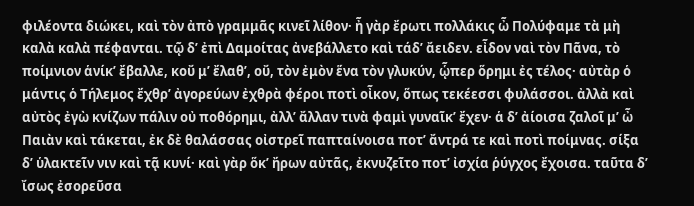φιλέοντα διώκει, καὶ τὸν ἀπὸ γραμμᾶς κινεῖ λίθον· ἦ γὰρ ἔρωτι πολλάκις ὦ Πολύφαμε τὰ μὴ καλὰ καλὰ πέφανται. τῷ δʼ ἐπὶ Δαμοίτας ἀνεβάλλετο καὶ τάδʼ ἄειδεν. εἶδον ναὶ τὸν Πᾶνα, τὸ ποίμνιον ἁνίκʼ ἔβαλλε, κοὔ μʼ ἔλαθʼ, οὔ, τὸν ἐμὸν ἕνα τὸν γλυκύν, ᾧπερ ὅρημι ἐς τέλος· αὐτὰρ ὁ μάντις ὁ Τήλεμος ἔχθρʼ ἀγορεύων ἐχθρὰ φέροι ποτὶ οἶκον, ὅπως τεκέεσσι φυλάσσοι. ἀλλὰ καὶ αὐτὸς ἐγὼ κνίζων πάλιν οὐ ποθόρημι, ἀλλʼ ἄλλαν τινὰ φαμὶ γυναῖκʼ ἔχεν· ἁ δʼ ἀίοισα ζαλοῖ μʼ ὦ Παιὰν καὶ τάκεται, ἐκ δὲ θαλάσσας οἰστρεῖ παπταίνοισα ποτʼ ἄντρά τε καὶ ποτὶ ποίμνας. σίξα δʼ ὑλακτεῖν νιν καὶ τᾷ κυνί· καὶ γὰρ ὅκʼ ἤρων αὐτᾶς, ἐκνυζεῖτο ποτʼ ἰσχία ῥύγχος ἔχοισα. ταῦτα δʼ ἴσως ἐσορεῦσα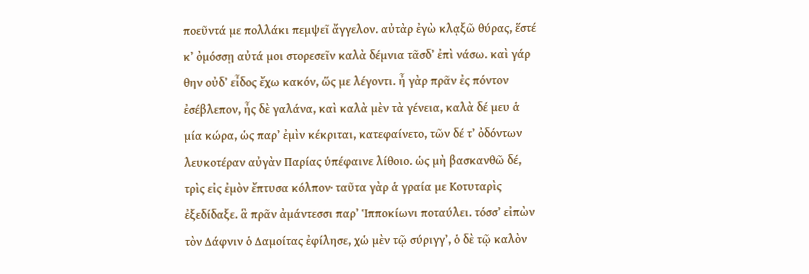ποεῦντά με πολλάκι πεμψεῖ ἄγγελον. αὐτὰρ ἐγὼ κλᾳξῶ θύρας, ἕστέ κʼ ὀμόσσῃ αὐτά μοι στορεσεῖν καλὰ δέμνια τᾶσδʼ ἐπὶ νάσω. καὶ γάρ θην οὐδʼ εἶδος ἔχω κακόν, ὥς με λέγοντι. ἦ γὰρ πρᾶν ἐς πόντον ἐσέβλεπον, ἦς δὲ γαλάνα, καὶ καλὰ μὲν τὰ γένεια, καλὰ δέ μευ ἁ μία κώρα, ὡς παρʼ ἐμὶν κέκριται, κατεφαίνετο, τῶν δέ τʼ ὀδόντων λευκοτέραν αὐγὰν Παρίας ὑπέφαινε λίθοιο. ὡς μὴ βασκανθῶ δέ, τρὶς εἰς ἐμὸν ἔπτυσα κόλπον· ταῦτα γὰρ ἁ γραία με Κοτυταρὶς ἐξεδίδαξε. ἃ πρᾶν ἀμάντεσσι παρʼ Ἱπποκίωνι ποταύλει. τόσσʼ εἰπὼν τὸν Δάφνιν ὁ Δαμοίτας ἐφίλησε, χὡ μὲν τῷ σύριγγʼ, ὁ δὲ τῷ καλὸν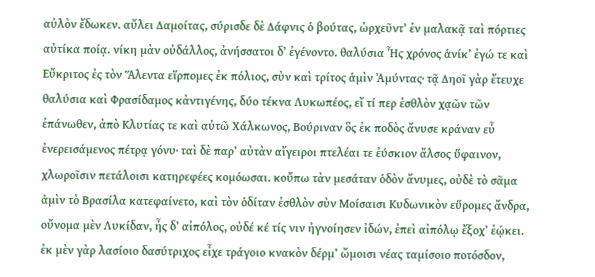αὐλὸν ἔδωκεν. αὔλει Δαμοίτας, σύρισδε δὲ Δάφνις ὁ βούτας, ὠρχεῦντʼ ἐν μαλακᾷ ταὶ πόρτιες αὐτίκα ποίᾳ. νίκη μὰν οὐδάλλος, ἀνήσσατοι δʼ ἐγένοντο. θαλύσια Ἦς χρόνος ἁνίκʼ ἐγώ τε καὶ Εὔκριτος ἐς τὸν Ἅλεντα εἵρπομες ἐκ πόλιος, σὺν καὶ τρίτος ἁμὶν Ἀμύντας· τᾷ Δηοῖ γὰρ ἔτευχε θαλύσια καὶ Φρασίδαμος κἀντιγένης, δύο τέκνα Λυκωπέος, εἴ τί περ ἐσθλὸν χᾳῶν τῶν ἐπάνωθεν, ἀπὸ Κλυτίας τε καὶ αὐτῶ Χάλκωνος, Βούριναν ὃς ἐκ ποδὸς ἄνυσε κράναν εὖ ἐνερεισάμενος πέτρᾳ γόνυ· ταὶ δὲ παρʼ αὐτὰν αἴγειροι πτελέαι τε ἐύσκιον ἄλσος ὕφαινον, χλωροῖσιν πετάλοισι κατηρεφέες κομόωσαι. κοὔπω τὰν μεσάταν ὁδὸν ἄνυμες, οὐδὲ τὸ σᾶμα ἁμὶν τὸ Βρασίλα κατεφαίνετο, καὶ τὸν ὁδίταν ἐσθλὸν σὺν Μοίσαισι Κυδωνικὸν εὕρομες ἄνδρα, οὔνομα μὲν Λυκίδαν, ἦς δʼ αἰπόλος, οὐδέ κέ τίς νιν ἠγνοίησεν ἰδών, ἐπεὶ αἰπόλῳ ἔξοχʼ ἐῴκει. ἐκ μὲν γὰρ λασίοιο δασύτριχος εἶχε τράγοιο κνακὸν δέρμʼ ὤμοισι νέας ταμίσοιο ποτόσδον,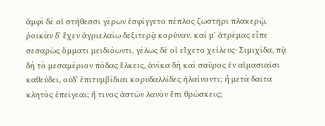ἀμφὶ δέ οἱ στήθεσσι γέρων ἐσφίγγετο πέπλος ζωστῆρι πλακερῷ, ῥοικὰν δʼ ἔχεν ἀγριελαίω δεξιτερᾷ κορύναν. καί μʼ ἀτρέμας εἶπε σεσαρὼς ὄμματι μειδιόωντι, γέλως δέ οἱ εἴχετο χείλευς· Σιμιχίδα, πᾷ δὴ τὸ μεσαμέριον πόδας ἕλκεις, ἁνίκα δὴ καὶ σαῦρος ἐν αἱμασιαῖσι καθεύδει, οὐδʼ ἐπιτυμβίδιαι κορυδαλλίδες ἠλαίνοντι; ἦ μετὰ δαῖτα κλητὸς ἐπείγεαι; ἤ τινος ἀστῶν λανὸν ἔπι θρώσκεις;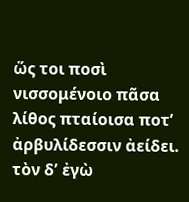ὥς τοι ποσὶ νισσομένοιο πᾶσα λίθος πταίοισα ποτʼ ἀρβυλίδεσσιν ἀείδει. τὸν δʼ ἐγὼ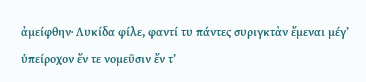ἀμείφθην· Λυκίδα φίλε, φαντί τυ πάντες συριγκτὰν ἔμεναι μέγʼ ὑπείροχον ἔν τε νομεῦσιν ἔν τʼ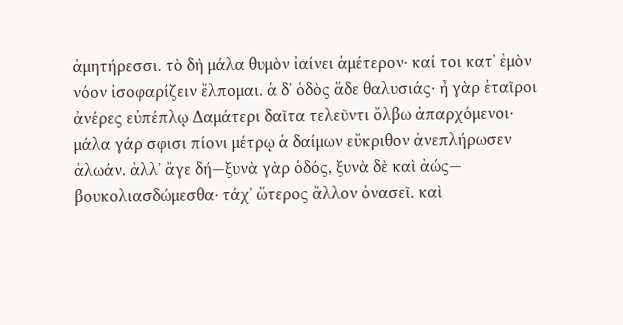ἀμητήρεσσι. τὸ δὴ μάλα θυμὸν ἰαίνει ἁμέτερον· καί τοι κατʼ ἐμὸν νόον ἰσοφαρίζειν ἔλπομαι. ἁ δʼ ὁδὸς ἅδε θαλυσιάς· ἦ γὰρ ἑταῖροι ἀνέρες εὐπέπλῳ Δαμάτερι δαῖτα τελεῦντι ὄλβω ἀπαρχόμενοι· μάλα γάρ σφισι πίονι μέτρῳ ἁ δαίμων εὔκριθον ἀνεπλήρωσεν ἀλωάν. ἀλλʼ ἄγε δή—ξυνὰ γὰρ ὁδός, ξυνὰ δὲ καὶ ἀώς— βουκολιασδώμεσθα· τάχʼ ὥτερος ἄλλον ὀνασεῖ. καὶ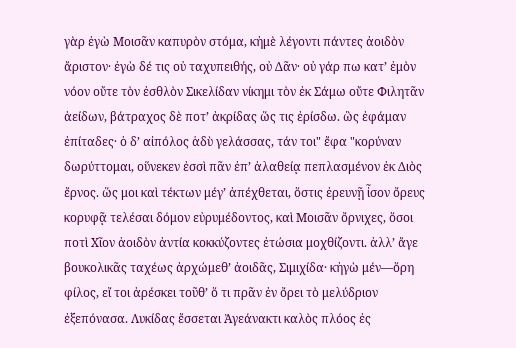γὰρ ἐγὼ Μοισᾶν καπυρὸν στόμα, κἠμὲ λέγοντι πάντες ἀοιδὸν ἄριστον· ἐγὼ δέ τις οὐ ταχυπειθής, οὐ Δᾶν· οὐ γάρ πω κατʼ ἐμὸν νόον οὔτε τὸν ἐσθλὸν Σικελίδαν νίκημι τὸν ἐκ Σάμω οὔτε Φιλητᾶν ἀείδων, βάτραχος δὲ ποτʼ ἀκρίδας ὥς τις ἐρίσδω. ὣς ἐφάμαν ἐπίταδες· ὁ δʼ αἰπόλος ἁδὺ γελάσσας, τάν τοι" ἔφα "κορύναν δωρύττομαι, οὕνεκεν ἐσσὶ πᾶν ἐπʼ ἀλαθείᾳ πεπλασμένον ἐκ Διὸς ἔρνος. ὥς μοι καὶ τέκτων μέγʼ ἀπέχθεται, ὅστις ἐρευνῇ ἶσον ὄρευς κορυφᾷ τελέσαι δόμον εὐρυμέδοντος, καὶ Μοισᾶν ὄρνιχες, ὅσοι ποτὶ Χῖον ἀοιδὸν ἀντία κοκκύζοντες ἐτώσια μοχθίζοντι. ἀλλʼ ἄγε βουκολικᾶς ταχέως ἀρχώμεθʼ ἀοιδᾶς, Σιμιχίδα· κἠγὼ μέν—ὅρη φίλος, εἴ τοι ἀρέσκει τοῦθʼ ὅ τι πρᾶν ἐν ὄρει τὸ μελύδριον ἐξεπόνασα. Λυκίδας ἔσσεται Ἀγεάνακτι καλὸς πλόος ἐς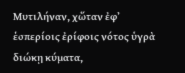Μυτιλήναν, χὥταν ἐφʼ ἑσπερίοις ἐρίφοις νότος ὑγρὰ διώκῃ κύματα,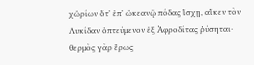χὡρίων ὅτʼ ἐπʼ ὠκεανῷ πόδας ἴσχῃ, αἴκεν τὸν Λυκίδαν ὀπτεύμενον ἐξ Ἀφροδίτας ῥύσηται· θερμὸς γὰρ ἔρως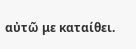αὐτῶ με καταίθει.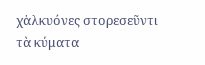χἁλκυόνες στορεσεῦντι τὰ κύματα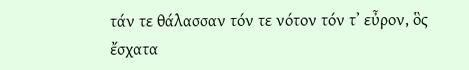τάν τε θάλασσαν τόν τε νότον τόν τʼ εὖρον, ὃς ἔσχατα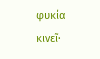φυκία κινεῖ·